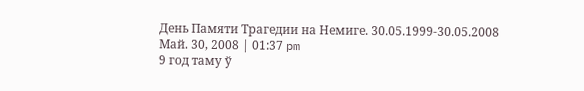День Памяти Трагедии на Немиге. 30.05.1999-30.05.2008
Май. 30, 2008 | 01:37 pm
9 год таму ў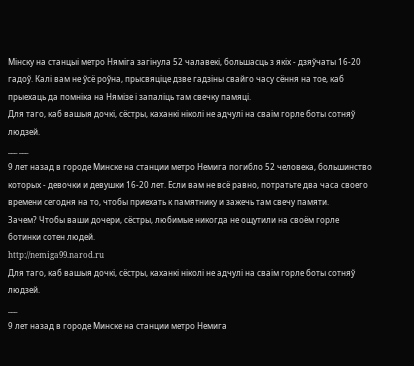Мінску на станцыі метро Няміга загінула 52 чалавекі, большасць з якіх - дзяўчаты 16-20 гадоў. Калі вам не ўсё роўна, прысвяціце дзве гадзіны свайго часу сёння на тое, каб прыехаць да помніка на Нямізе і запаліць там свечку памяці.
Для таго, каб вашыя дочкі, сёстры, каханкі ніколі не адчулі на сваім горле боты сотняў людзей.
___ ___
9 лет назад в городе Минске на станции метро Немига погибло 52 человека, большинство которых - девочки и девушки 16-20 лет. Если вам не всё равно, потратьте два часа своего времени сегодня на то, чтобы приехать к памятнику и зажечь там свечу памяти.
Зачем? Чтобы ваши дочери, сёстры, любимые никогда не ощутили на своём горле ботинки сотен людей.
http://nemiga99.narod.ru
Для таго, каб вашыя дочкі, сёстры, каханкі ніколі не адчулі на сваім горле боты сотняў людзей.
___
9 лет назад в городе Минске на станции метро Немига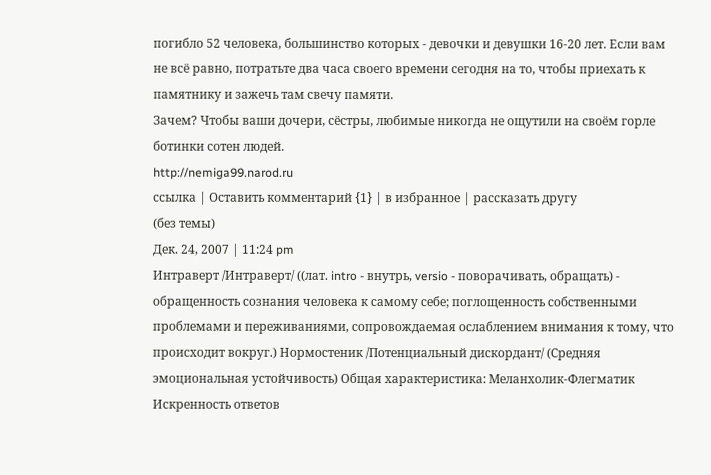погибло 52 человека, большинство которых - девочки и девушки 16-20 лет. Если вам не всё равно, потратьте два часа своего времени сегодня на то, чтобы приехать к памятнику и зажечь там свечу памяти.
Зачем? Чтобы ваши дочери, сёстры, любимые никогда не ощутили на своём горле ботинки сотен людей.
http://nemiga99.narod.ru
ссылка | Оставить комментарий {1} | в избранное | рассказать другу
(без темы)
Дек. 24, 2007 | 11:24 pm
Интраверт /Интраверт/ ((лат. intro - внутрь, versio - поворачивать, обращать) - обращенность сознания человека к самому себе; поглощенность собственными проблемами и переживаниями, сопровождаемая ослаблением внимания к тому, что происходит вокруг.) Нормостеник /Потенциальный дискордант/ (Средняя эмоциональная устойчивость) Общая характеристика: Меланхолик-Флегматик Искренность ответов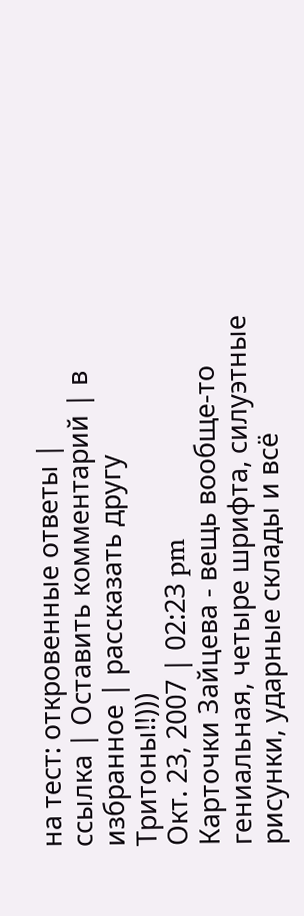на тест: откровенные ответы |
ссылка | Оставить комментарий | в избранное | рассказать другу
Тритоны!!)))
Окт. 23, 2007 | 02:23 pm
Карточки Зайцева - вещь вообще-то гениальная, четыре шрифта, силуэтные рисунки, ударные склады и всё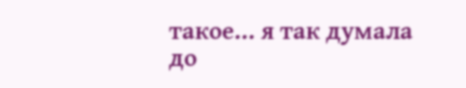такое... я так думала до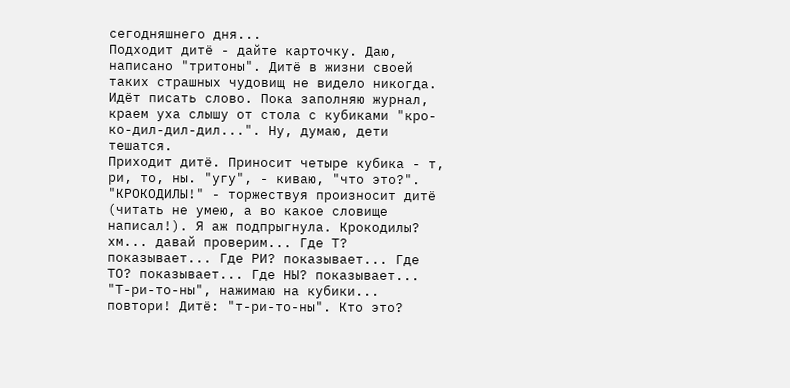сегодняшнего дня...
Подходит дитё - дайте карточку. Даю, написано "тритоны". Дитё в жизни своей таких страшных чудовищ не видело никогда. Идёт писать слово. Пока заполняю журнал, краем уха слышу от стола с кубиками "кро-ко-дил-дил-дил...". Ну, думаю, дети тешатся.
Приходит дитё. Приносит четыре кубика - т, ри, то, ны. "угу", - киваю, "что это?". "КРОКОДИЛЫ!" - торжествуя произносит дитё (читать не умею, а во какое словище написал!). Я аж подпрыгнула. Крокодилы? хм... давай проверим... Где Т? показывает... Где РИ? показывает... Где ТО? показывает... Где НЫ? показывает... "Т-ри-то-ны", нажимаю на кубики... повтори! Дитё: "т-ри-то-ны". Кто это?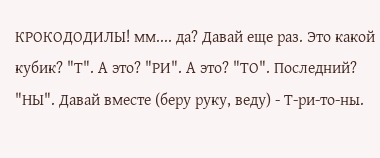КРОКОДОДИЛЫ! мм.... да? Давай еще раз. Это какой кубик? "Т". А это? "РИ". А это? "ТО". Последний? "НЫ". Давай вместе (беру руку, веду) - Т-ри-то-ны.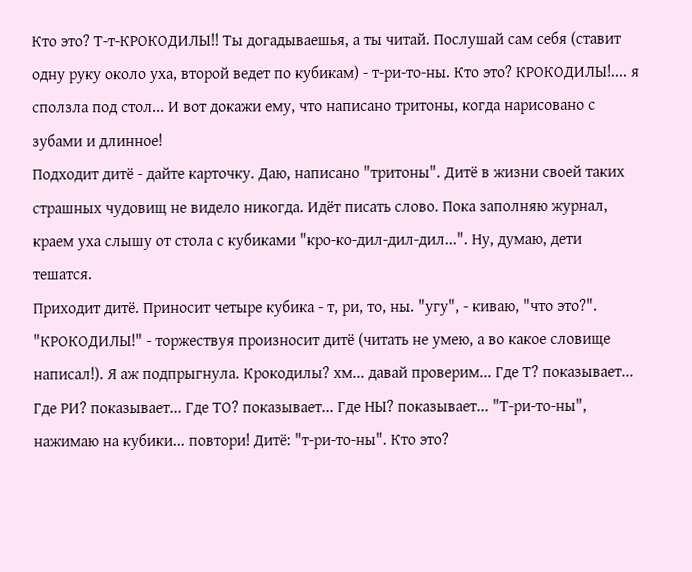Кто это? Т-т-КРОКОДИЛЫ!! Ты догадываешья, а ты читай. Послушай сам себя (ставит одну руку около уха, второй ведет по кубикам) - т-ри-то-ны. Кто это? КРОКОДИЛЫ!.... я сползла под стол... И вот докажи ему, что написано тритоны, когда нарисовано с зубами и длинное!
Подходит дитё - дайте карточку. Даю, написано "тритоны". Дитё в жизни своей таких страшных чудовищ не видело никогда. Идёт писать слово. Пока заполняю журнал, краем уха слышу от стола с кубиками "кро-ко-дил-дил-дил...". Ну, думаю, дети тешатся.
Приходит дитё. Приносит четыре кубика - т, ри, то, ны. "угу", - киваю, "что это?". "КРОКОДИЛЫ!" - торжествуя произносит дитё (читать не умею, а во какое словище написал!). Я аж подпрыгнула. Крокодилы? хм... давай проверим... Где Т? показывает... Где РИ? показывает... Где ТО? показывает... Где НЫ? показывает... "Т-ри-то-ны", нажимаю на кубики... повтори! Дитё: "т-ри-то-ны". Кто это?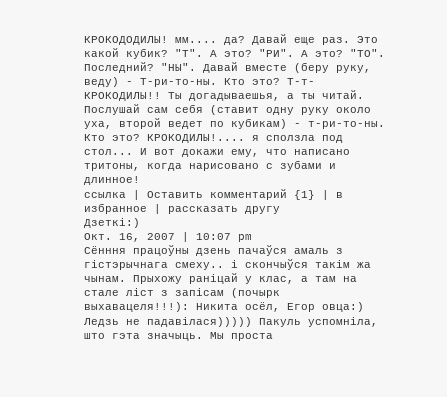КРОКОДОДИЛЫ! мм.... да? Давай еще раз. Это какой кубик? "Т". А это? "РИ". А это? "ТО". Последний? "НЫ". Давай вместе (беру руку, веду) - Т-ри-то-ны. Кто это? Т-т-КРОКОДИЛЫ!! Ты догадываешья, а ты читай. Послушай сам себя (ставит одну руку около уха, второй ведет по кубикам) - т-ри-то-ны. Кто это? КРОКОДИЛЫ!.... я сползла под стол... И вот докажи ему, что написано тритоны, когда нарисовано с зубами и длинное!
ссылка | Оставить комментарий {1} | в избранное | рассказать другу
Дзеткі:)
Окт. 16, 2007 | 10:07 pm
Сённня працоўны дзень пачаўся амаль з гістэрычнага смеху.. і скончыўся такім жа чынам. Прыхожу раніцай у клас, а там на стале ліст з запісам (почырк выхавацеля!!!): Никита осёл, Егор овца:) Ледзь не падавілася))))) Пакуль успомніла, што гэта значыць. Мы проста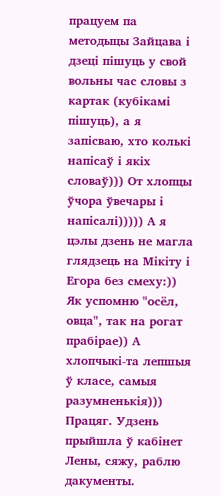працуем па методыцы Зайцава і дзеці пішуць у свой вольны час словы з картак (кубікамі пішуць), а я запісваю, хто колькі напісаў і якіх словаў))) От хлопцы ўчора ўвечары і напісалі))))) А я цэлы дзень не магла глядзець на Мікіту і Егора без смеху:)) Як успомню "осёл, овца", так на рогат прабірае)) А хлопчыкі-та лепшыя ў класе, самыя разумненькія)))
Працяг. Удзень прыйшла ў кабінет Лены, сяжу, раблю дакументы.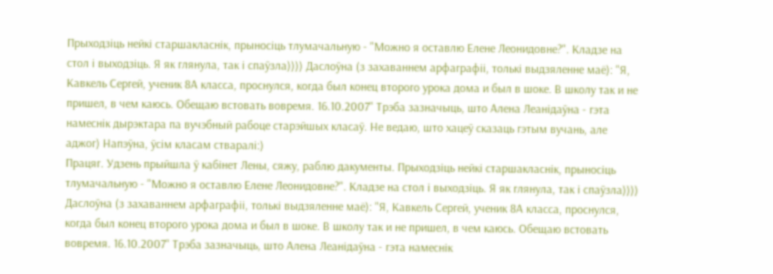Прыходзіць нейкі старшакласнік, прыносіць тлумачальную - "Можно я оставлю Елене Леонидовне?". Кладзе на стол і выходзіць. Я як глянула, так і спаўзла)))) Даслоўна (з захаваннем арфаграфіі, толькі выдзяленне маё): "Я, Кавкель Сергей, ученик 8А класса, проснулся, когда был конец второго урока дома и был в шоке. В школу так и не пришел, в чем каюсь. Обещаю встовать вовремя. 16.10.2007" Трэба зазначыць, што Алена Леанідаўна - гэта намеснік дырэктара па вучэбный рабоце старэйшых класаў. Не ведаю, што хацеў сказаць гэтым вучань, але аджог) Напэўна, ўсім класам стваралі:)
Працяг. Удзень прыйшла ў кабінет Лены, сяжу, раблю дакументы. Прыходзіць нейкі старшакласнік, прыносіць тлумачальную - "Можно я оставлю Елене Леонидовне?". Кладзе на стол і выходзіць. Я як глянула, так і спаўзла)))) Даслоўна (з захаваннем арфаграфіі, толькі выдзяленне маё): "Я, Кавкель Сергей, ученик 8А класса, проснулся, когда был конец второго урока дома и был в шоке. В школу так и не пришел, в чем каюсь. Обещаю встовать вовремя. 16.10.2007" Трэба зазначыць, што Алена Леанідаўна - гэта намеснік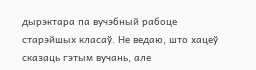дырэктара па вучэбный рабоце старэйшых класаў. Не ведаю, што хацеў сказаць гэтым вучань, але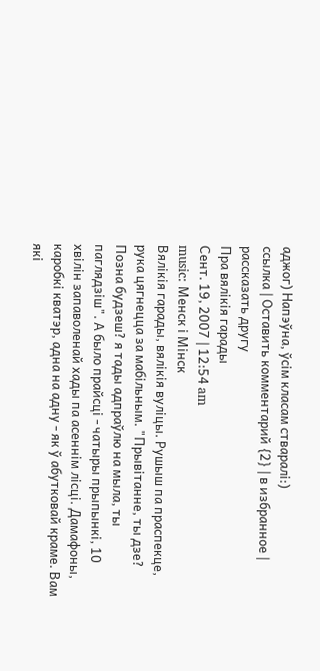аджог) Напэўна, ўсім класам стваралі:)
ссылка | Оставить комментарий {2} | в избранное | рассказать другу
Пра вялікія гарады
Сент. 19, 2007 | 12:54 am
music: Менск і Мінск
Вялікія гарады, вялікія вуліцы. Рушыш па праспекце, рука цягнецца за мабільным. "Прывітанне, ты дзе? Позна будзеш? я тады адпраўлю на мыла, ты паглядзіш". А было прайсці - чатыры прыпынкі, 10 хвілін запаволенай хады па асеннім лісці. Дамафоны, каробкі кватэр, адна на адну - як ў абутковай краме. Вам які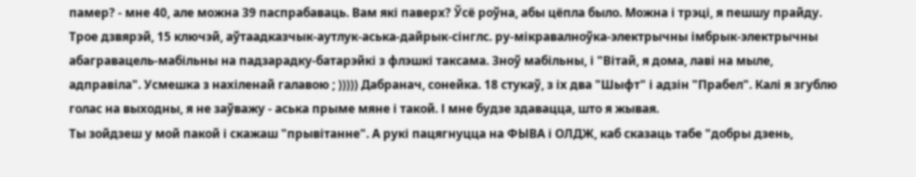памер? - мне 40, але можна 39 паспрабаваць. Вам які паверх? Ўсё роўна, абы цёпла было. Можна і трэці, я пешшу прайду. Трое дзвярэй, 15 ключэй, аўтаадказчык-аутлук-аська-дайрык-сінглс. ру-мікравалноўка-электрычны імбрык-электрычны абагравацель-мабільны на падзарадку-батарэйкі з флэшкі таксама. Зноў мабільны, і "Вітай, я дома, лаві на мыле, адправіла". Усмешка з нахіленай галавою ; ))))) Дабранач, сонейка. 18 стукаў, з іх два "Шыфт" і адзін "Прабел". Калі я згублю голас на выходны, я не заўважу - аська прыме мяне і такой. І мне будзе здавацца, што я жывая.
Ты зойдзеш у мой пакой і скажаш "прывітанне". А рукі пацягнуцца на ФЫВА і ОЛДЖ, каб сказаць табе "добры дзень,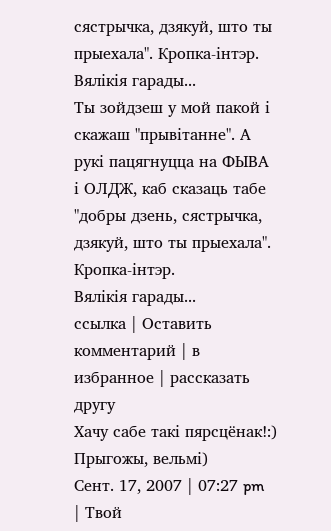сястрычка, дзякуй, што ты прыехала". Кропка-інтэр.
Вялікія гарады...
Ты зойдзеш у мой пакой і скажаш "прывітанне". А рукі пацягнуцца на ФЫВА і ОЛДЖ, каб сказаць табе "добры дзень, сястрычка, дзякуй, што ты прыехала". Кропка-інтэр.
Вялікія гарады...
ссылка | Оставить комментарий | в избранное | рассказать другу
Хачу сабе такі пярсцёнак!:) Прыгожы, вельмі)
Сент. 17, 2007 | 07:27 pm
| Твой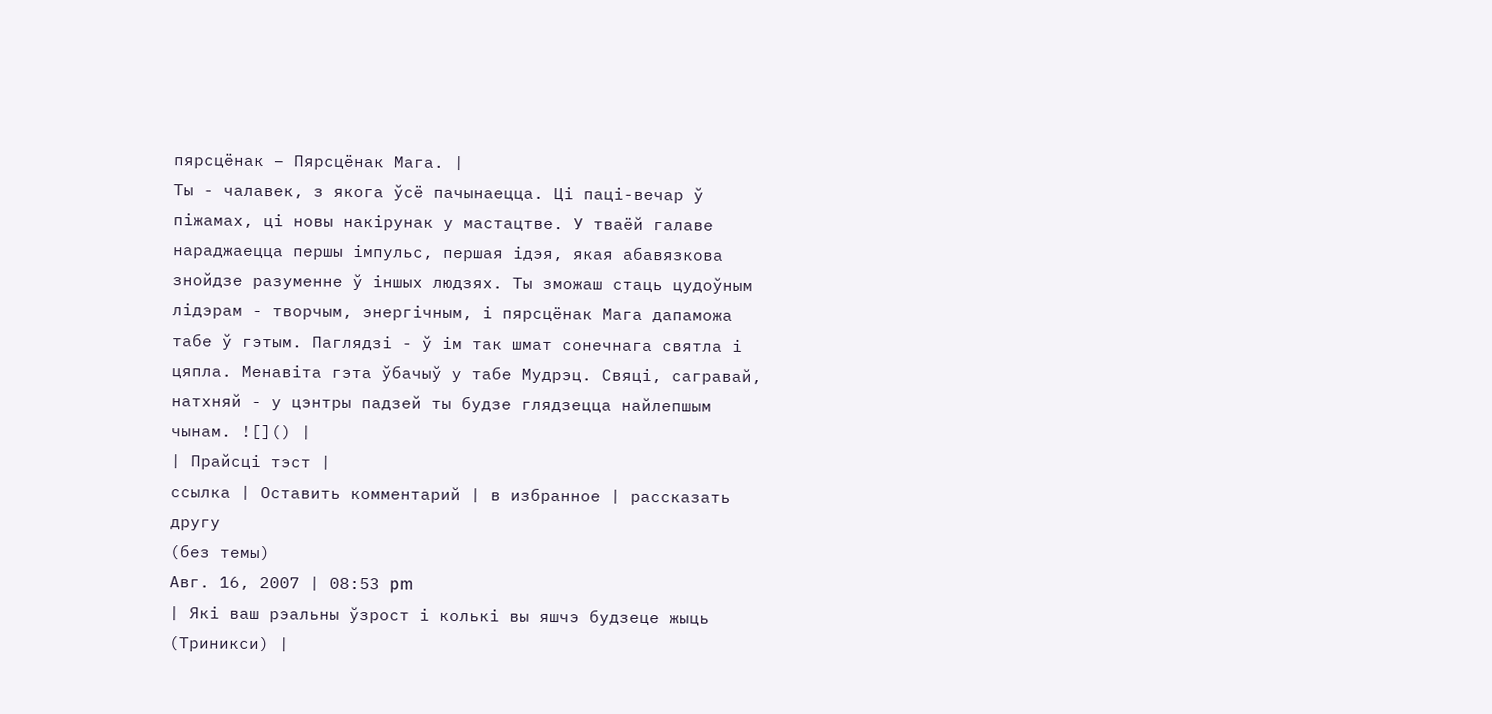пярсцёнак – Пярсцёнак Мага. |
Ты - чалавек, з якога ўсё пачынаецца. Ці паці-вечар ў піжамах, ці новы накірунак у мастацтве. У тваёй галаве нараджаецца першы імпульс, першая ідэя, якая абавязкова знойдзе разуменне ў іншых людзях. Ты зможаш стаць цудоўным лідэрам - творчым, энергічным, і пярсцёнак Мага дапаможа табе ў гэтым. Паглядзі - ў ім так шмат сонечнага святла і цяпла. Менавіта гэта ўбачыў у табе Мудрэц. Свяці, сагравай, натхняй - у цэнтры падзей ты будзе глядзецца найлепшым чынам. ![]() |
| Прайсці тэст |
ссылка | Оставить комментарий | в избранное | рассказать другу
(без темы)
Авг. 16, 2007 | 08:53 pm
| Які ваш рэальны ўзрост і колькі вы яшчэ будзеце жыць (Триникси) |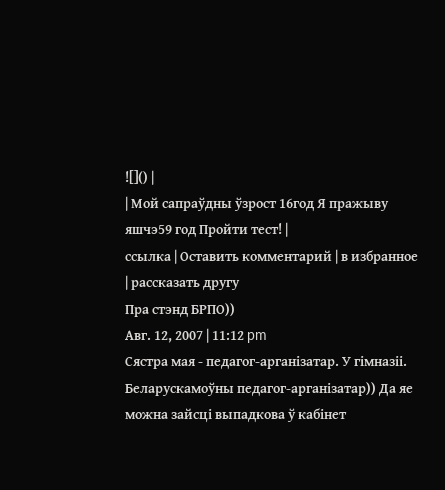![]() |
| Мой сапраўдны ўзрост 16год Я пражыву яшчэ59 год Пройти тест! |
ссылка | Оставить комментарий | в избранное | рассказать другу
Пра стэнд БРПО))
Авг. 12, 2007 | 11:12 pm
Сястра мая - педагог-арганізатар. У гімназіі. Беларускамоўны педагог-арганізатар)) Да яе можна зайсці выпадкова ў кабінет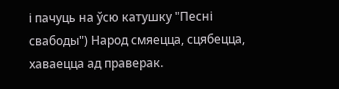і пачуць на ўсю катушку "Песні свабоды") Народ смяецца, сцябецца, хаваецца ад праверак.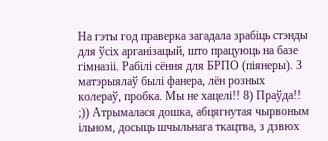На гэты год праверка загадала зрабіць стэнды для ўсіх арганізацый, што працуюць на базе гімназіі. Рабілі сёння для БРПО (піянеры). З матэрыялаў былі фанера, лён розных колераў, пробка. Мы не хацелі!! 8) Праўда!! ;)) Атрымалася дошка, абцягнутая чырвоным ільном, досыць шчыльнага ткацтва, з дзвюх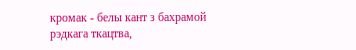кромак - белы кант з бахрамой рэдкага ткацтва,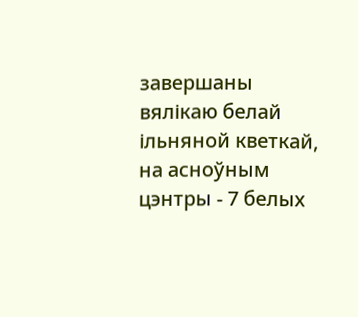завершаны вялікаю белай ільняной кветкай, на асноўным цэнтры - 7 белых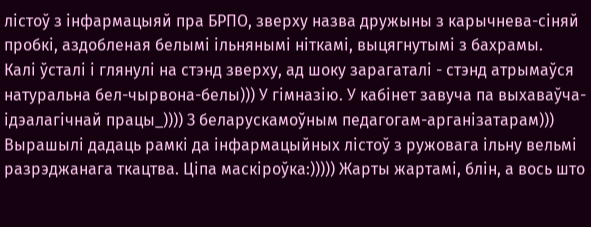лістоў з інфармацыяй пра БРПО, зверху назва дружыны з карычнева-сіняй пробкі, аздобленая белымі ільнянымі ніткамі, выцягнутымі з бахрамы.
Калі ўсталі і глянулі на стэнд зверху, ад шоку зарагаталі - стэнд атрымаўся натуральна бел-чырвона-белы))) У гімназію. У кабінет завуча па выхаваўча-ідэалагічнай працы_)))) З беларускамоўным педагогам-арганізатарам))) Вырашылі дадаць рамкі да інфармацыйных лістоў з ружовага ільну вельмі разрэджанага ткацтва. Ціпа маскіроўка:))))) Жарты жартамі, блін, а вось што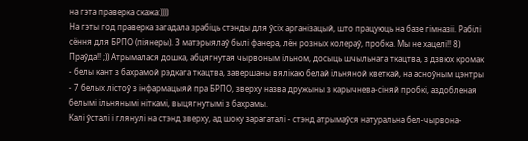на гэта праверка скажа:))))
На гэты год праверка загадала зрабіць стэнды для ўсіх арганізацый, што працуюць на базе гімназіі. Рабілі сёння для БРПО (піянеры). З матэрыялаў былі фанера, лён розных колераў, пробка. Мы не хацелі!! 8) Праўда!! ;)) Атрымалася дошка, абцягнутая чырвоным ільном, досыць шчыльнага ткацтва, з дзвюх кромак - белы кант з бахрамой рэдкага ткацтва, завершаны вялікаю белай ільняной кветкай, на асноўным цэнтры - 7 белых лістоў з інфармацыяй пра БРПО, зверху назва дружыны з карычнева-сіняй пробкі, аздобленая белымі ільнянымі ніткамі, выцягнутымі з бахрамы.
Калі ўсталі і глянулі на стэнд зверху, ад шоку зарагаталі - стэнд атрымаўся натуральна бел-чырвона-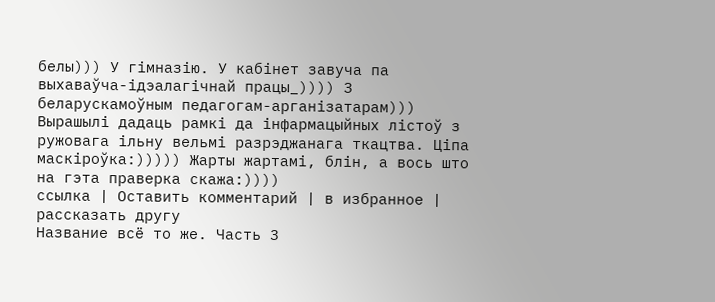белы))) У гімназію. У кабінет завуча па выхаваўча-ідэалагічнай працы_)))) З беларускамоўным педагогам-арганізатарам))) Вырашылі дадаць рамкі да інфармацыйных лістоў з ружовага ільну вельмі разрэджанага ткацтва. Ціпа маскіроўка:))))) Жарты жартамі, блін, а вось што на гэта праверка скажа:))))
ссылка | Оставить комментарий | в избранное | рассказать другу
Название всё то же. Часть 3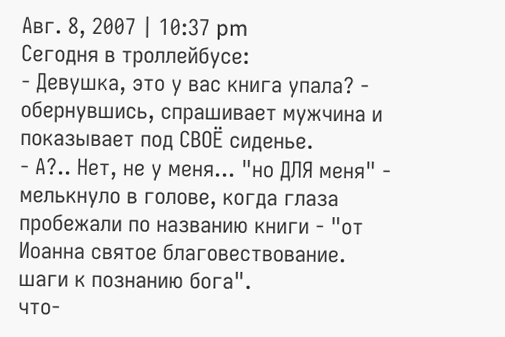Авг. 8, 2007 | 10:37 pm
Сегодня в троллейбусе:
- Девушка, это у вас книга упала? - обернувшись, спрашивает мужчина и показывает под СВОЁ сиденье.
- А?.. Нет, не у меня... "но ДЛЯ меня" - мелькнуло в голове, когда глаза пробежали по названию книги - "от Иоанна святое благовествование. шаги к познанию бога".
что-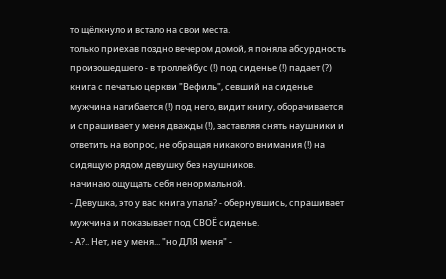то щёлкнуло и встало на свои места.
только приехав поздно вечером домой, я поняла абсурдность произошедшего - в троллейбус (!) под сиденье (!) падает (?) книга с печатью церкви "Вефиль", севший на сиденье мужчина нагибается (!) под него, видит книгу, оборачивается и спрашивает у меня дважды (!), заставляя снять наушники и ответить на вопрос, не обращая никакого внимания (!) на сидящую рядом девушку без наушников.
начинаю ощущать себя ненормальной.
- Девушка, это у вас книга упала? - обернувшись, спрашивает мужчина и показывает под СВОЁ сиденье.
- А?.. Нет, не у меня... "но ДЛЯ меня" -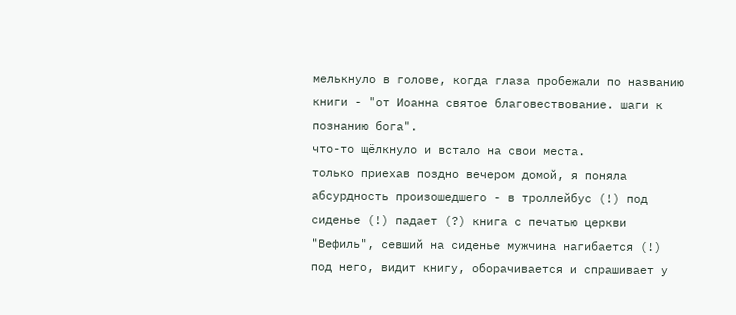мелькнуло в голове, когда глаза пробежали по названию книги - "от Иоанна святое благовествование. шаги к познанию бога".
что-то щёлкнуло и встало на свои места.
только приехав поздно вечером домой, я поняла абсурдность произошедшего - в троллейбус (!) под сиденье (!) падает (?) книга с печатью церкви "Вефиль", севший на сиденье мужчина нагибается (!) под него, видит книгу, оборачивается и спрашивает у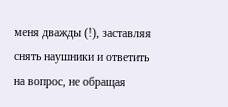меня дважды (!), заставляя снять наушники и ответить на вопрос, не обращая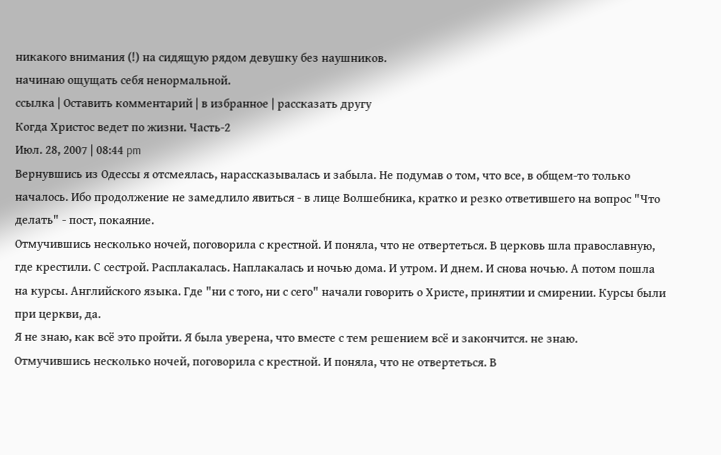никакого внимания (!) на сидящую рядом девушку без наушников.
начинаю ощущать себя ненормальной.
ссылка | Оставить комментарий | в избранное | рассказать другу
Когда Христос ведет по жизни. Часть-2
Июл. 28, 2007 | 08:44 pm
Вернувшись из Одессы я отсмеялась, нарассказывалась и забыла. Не подумав о том, что все, в общем-то только началось. Ибо продолжение не замедлило явиться - в лице Волшебника, кратко и резко ответившего на вопрос "Что делать" - пост, покаяние.
Отмучившись несколько ночей, поговорила с крестной. И поняла, что не отвертеться. В церковь шла православную, где крестили. С сестрой. Расплакалась. Наплакалась и ночью дома. И утром. И днем. И снова ночью. А потом пошла на курсы. Английского языка. Где "ни с того, ни с сего" начали говорить о Христе, принятии и смирении. Курсы были при церкви, да.
Я не знаю, как всё это пройти. Я была уверена, что вместе с тем решением всё и закончится. не знаю.
Отмучившись несколько ночей, поговорила с крестной. И поняла, что не отвертеться. В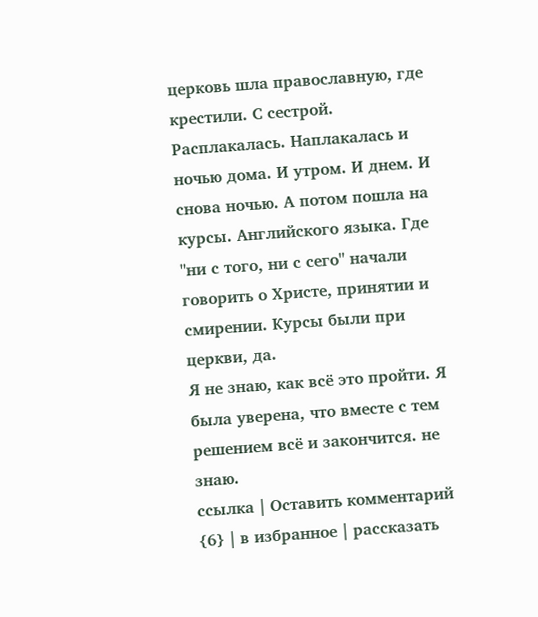церковь шла православную, где крестили. С сестрой. Расплакалась. Наплакалась и ночью дома. И утром. И днем. И снова ночью. А потом пошла на курсы. Английского языка. Где "ни с того, ни с сего" начали говорить о Христе, принятии и смирении. Курсы были при церкви, да.
Я не знаю, как всё это пройти. Я была уверена, что вместе с тем решением всё и закончится. не знаю.
ссылка | Оставить комментарий {6} | в избранное | рассказать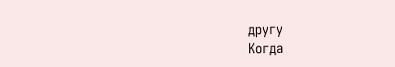другу
Когда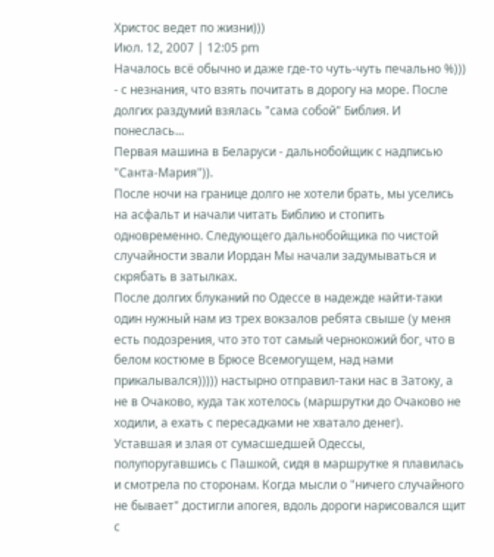Христос ведет по жизни)))
Июл. 12, 2007 | 12:05 pm
Началось всё обычно и даже где-то чуть-чуть печально %))) - с незнания, что взять почитать в дорогу на море. После долгих раздумий взялась "сама собой" Библия. И понеслась...
Первая машина в Беларуси - дальнобойщик с надписью "Санта-Мария")).
После ночи на границе долго не хотели брать, мы уселись на асфальт и начали читать Библию и стопить одновременно. Следующего дальнобойщика по чистой случайности звали Иордан Мы начали задумываться и скрябать в затылках.
После долгих блуканий по Одессе в надежде найти-таки один нужный нам из трех вокзалов ребята свыше (у меня есть подозрения, что это тот самый чернокожий бог, что в белом костюме в Брюсе Всемогущем, над нами прикалывался))))) настырно отправил-таки нас в Затоку, а не в Очаково, куда так хотелось (маршрутки до Очаково не ходили, а ехать с пересадками не хватало денег).
Уставшая и злая от сумасшедшей Одессы, полупоругавшись с Пашкой, сидя в маршрутке я плавилась и смотрела по сторонам. Когда мысли о "ничего случайного не бывает" достигли апогея, вдоль дороги нарисовался щит с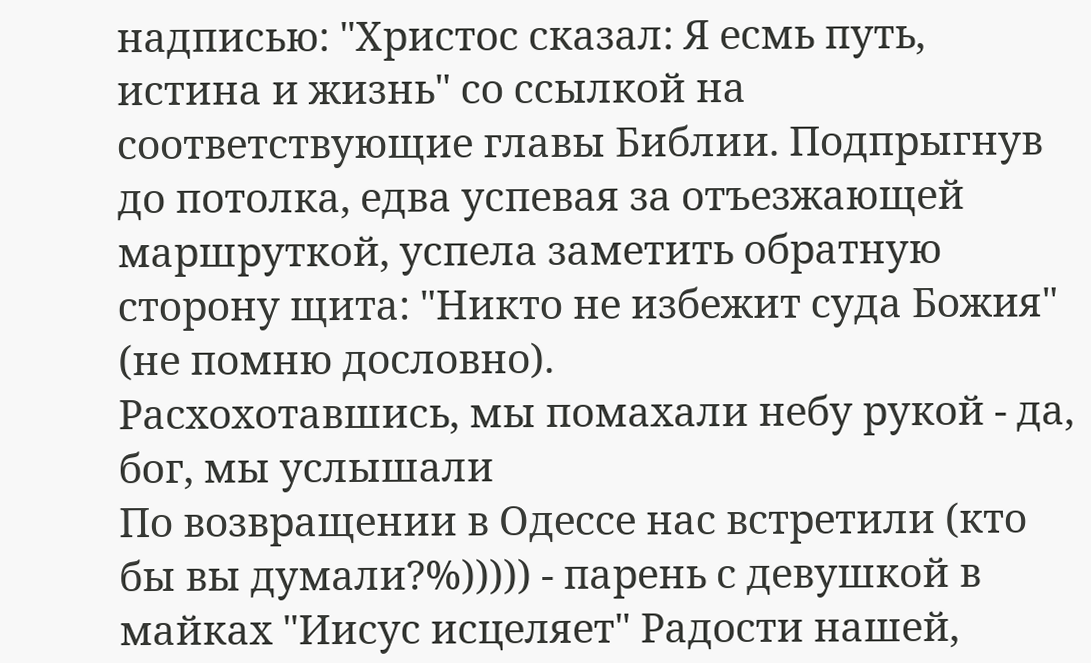надписью: "Христос сказал: Я есмь путь, истина и жизнь" со ссылкой на соответствующие главы Библии. Подпрыгнув до потолка, едва успевая за отъезжающей маршруткой, успела заметить обратную сторону щита: "Никто не избежит суда Божия" (не помню дословно).
Расхохотавшись, мы помахали небу рукой - да, бог, мы услышали
По возвращении в Одессе нас встретили (кто бы вы думали?%))))) - парень с девушкой в майках "Иисус исцеляет" Радости нашей,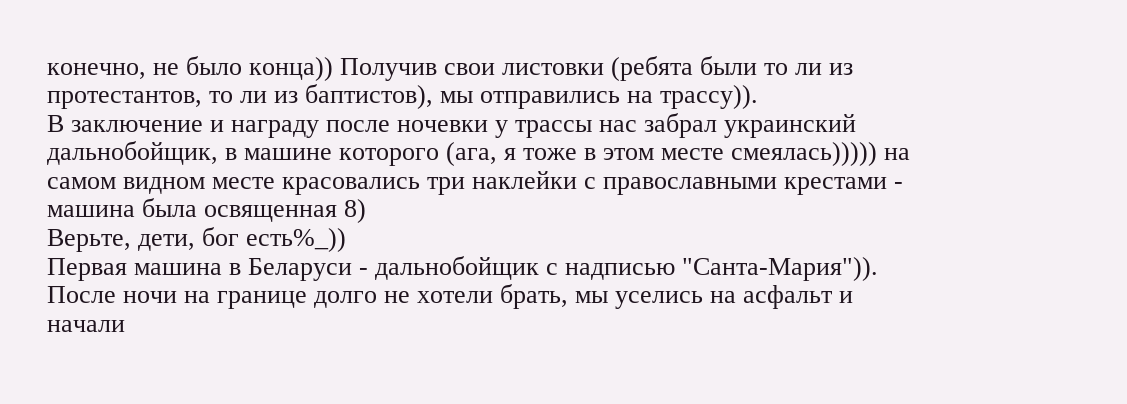конечно, не было конца)) Получив свои листовки (ребята были то ли из протестантов, то ли из баптистов), мы отправились на трассу)).
В заключение и награду после ночевки у трассы нас забрал украинский дальнобойщик, в машине которого (ага, я тоже в этом месте смеялась))))) на самом видном месте красовались три наклейки с православными крестами - машина была освященная 8)
Верьте, дети, бог есть%_))
Первая машина в Беларуси - дальнобойщик с надписью "Санта-Мария")).
После ночи на границе долго не хотели брать, мы уселись на асфальт и начали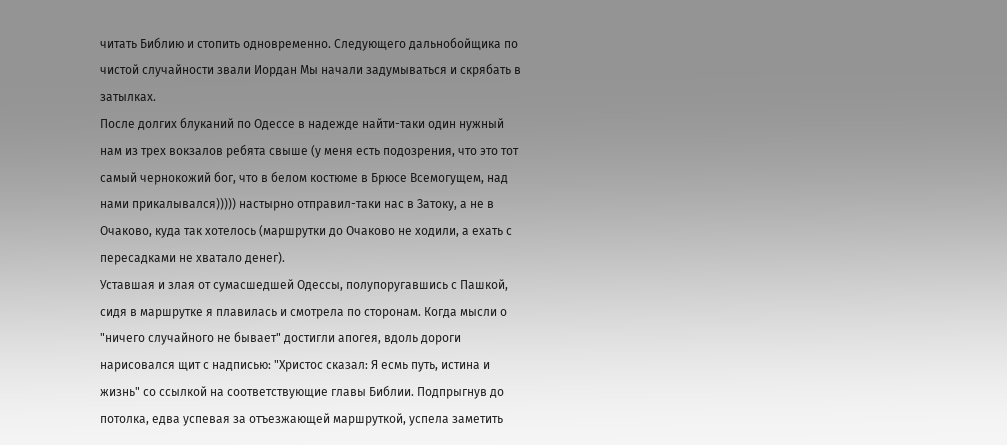читать Библию и стопить одновременно. Следующего дальнобойщика по чистой случайности звали Иордан Мы начали задумываться и скрябать в затылках.
После долгих блуканий по Одессе в надежде найти-таки один нужный нам из трех вокзалов ребята свыше (у меня есть подозрения, что это тот самый чернокожий бог, что в белом костюме в Брюсе Всемогущем, над нами прикалывался))))) настырно отправил-таки нас в Затоку, а не в Очаково, куда так хотелось (маршрутки до Очаково не ходили, а ехать с пересадками не хватало денег).
Уставшая и злая от сумасшедшей Одессы, полупоругавшись с Пашкой, сидя в маршрутке я плавилась и смотрела по сторонам. Когда мысли о "ничего случайного не бывает" достигли апогея, вдоль дороги нарисовался щит с надписью: "Христос сказал: Я есмь путь, истина и жизнь" со ссылкой на соответствующие главы Библии. Подпрыгнув до потолка, едва успевая за отъезжающей маршруткой, успела заметить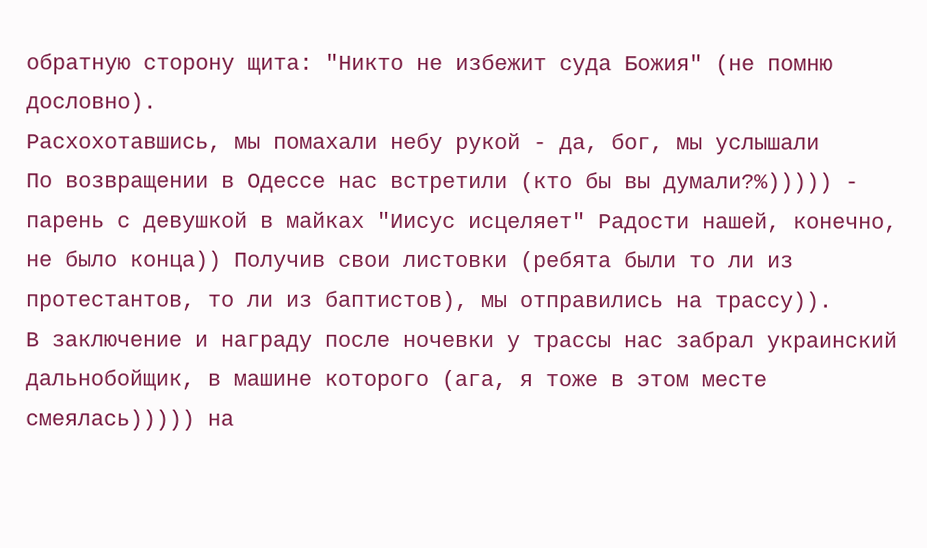обратную сторону щита: "Никто не избежит суда Божия" (не помню дословно).
Расхохотавшись, мы помахали небу рукой - да, бог, мы услышали
По возвращении в Одессе нас встретили (кто бы вы думали?%))))) - парень с девушкой в майках "Иисус исцеляет" Радости нашей, конечно, не было конца)) Получив свои листовки (ребята были то ли из протестантов, то ли из баптистов), мы отправились на трассу)).
В заключение и награду после ночевки у трассы нас забрал украинский дальнобойщик, в машине которого (ага, я тоже в этом месте смеялась))))) на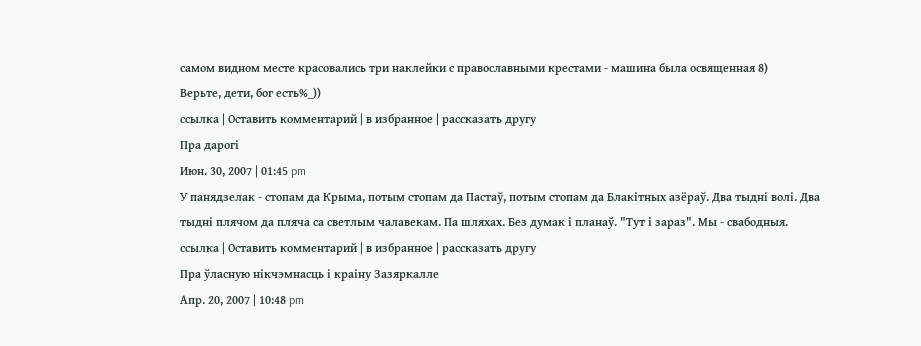самом видном месте красовались три наклейки с православными крестами - машина была освященная 8)
Верьте, дети, бог есть%_))
ссылка | Оставить комментарий | в избранное | рассказать другу
Пра дарогі
Июн. 30, 2007 | 01:45 pm
У панядзелак - стопам да Крыма, потым стопам да Пастаў, потым стопам да Блакітных азёраў. Два тыдні волі. Два тыдні плячом да пляча са светлым чалавекам. Па шляхах. Без думак і планаў. "Тут і зараз". Мы - свабодныя.
ссылка | Оставить комментарий | в избранное | рассказать другу
Пра ўласную нікчэмнасць і краіну Зазяркалле
Апр. 20, 2007 | 10:48 pm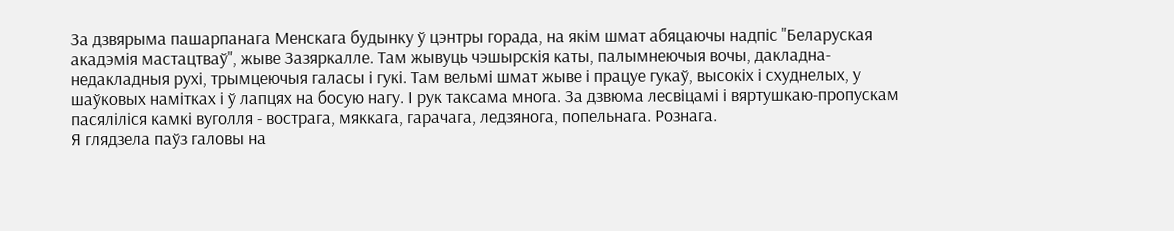За дзвярыма пашарпанага Менскага будынку ў цэнтры горада, на якім шмат абяцаючы надпіс "Беларуская акадэмія мастацтваў", жыве Зазяркалле. Там жывуць чэшырскія каты, палымнеючыя вочы, дакладна-недакладныя рухі, трымцеючыя галасы і гукі. Там вельмі шмат жыве і працуе гукаў, высокіх і схуднелых, у шаўковых намітках і ў лапцях на босую нагу. І рук таксама многа. За дзвюма лесвіцамі і вяртушкаю-пропускам пасяліліся камкі вуголля - вострага, мяккага, гарачага, ледзянога, попельнага. Рознага.
Я глядзела паўз галовы на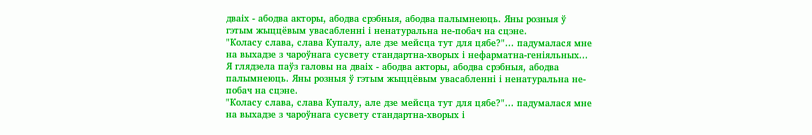дваіх - абодва акторы, абодва срэбныя, абодва палымнеюць. Яны розныя ў гэтым жыццёвым увасабленні і ненатуральна не-побач на сцэне.
"Коласу слава, слава Купалу, але дзе мейсца тут для цябе?"... падумалася мне на выхадзе з чароўнага сусвету стандартна-хворых і нефарматна-геніяльных...
Я глядзела паўз галовы на дваіх - абодва акторы, абодва срэбныя, абодва палымнеюць. Яны розныя ў гэтым жыццёвым увасабленні і ненатуральна не-побач на сцэне.
"Коласу слава, слава Купалу, але дзе мейсца тут для цябе?"... падумалася мне на выхадзе з чароўнага сусвету стандартна-хворых і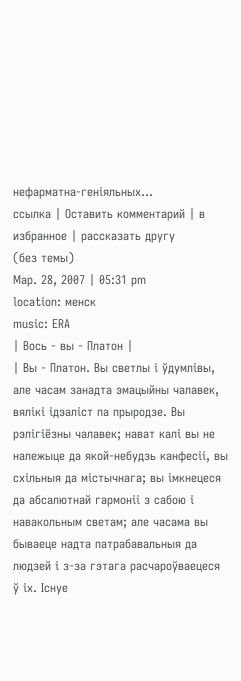нефарматна-геніяльных...
ссылка | Оставить комментарий | в избранное | рассказать другу
(без темы)
Мар. 28, 2007 | 05:31 pm
location: менск
music: ERA
| Вось - вы - Платон |
| Вы - Платон. Вы светлы і ўдумлівы, але часам занадта эмацыйны чалавек, вялікі ідэаліст па прыродзе. Вы рэлігіёзны чалавек; нават калі вы не належыце да якой-небудзь канфесіі, вы схільныя да містычнага; вы імкнецеся да абсалютнай гармоніі з сабою і навакольным светам; але часама вы бываеце надта патрабавальныя да людзей і з-за гэтага расчароўваецеся ў іх. Існуе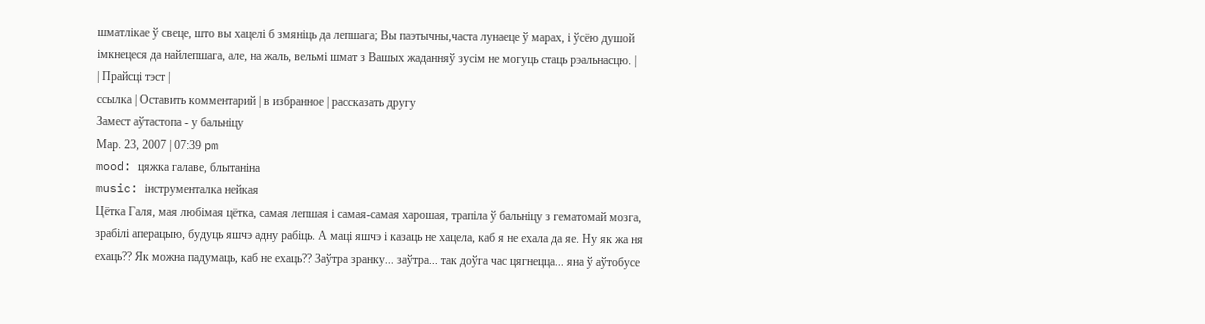шматлікае ў свеце, што вы хацелі б змяніць да лепшага; Вы паэтычны,часта лунаеце ў марах, і ўсёю душой імкнецеся да найлепшага, але, на жаль, вельмі шмат з Вашых жаданняў зусім не могуць стаць рэальнасцю. |
| Прайсці тэст |
ссылка | Оставить комментарий | в избранное | рассказать другу
Замест аўтастопа - у бальніцу
Мар. 23, 2007 | 07:39 pm
mood: цяжка галаве, блытаніна
music: інструменталка нейкая
Цётка Галя, мая любімая цётка, самая лепшая і самая-самая харошая, трапіла ў бальніцу з гематомай мозга, зрабілі аперацыю, будуць яшчэ адну рабіць. А маці яшчэ і казаць не хацела, каб я не ехала да яе. Ну як жа ня ехаць?? Як можна падумаць, каб не ехаць?? Заўтра зранку... заўтра... так доўга час цягнецца... яна ў аўтобусе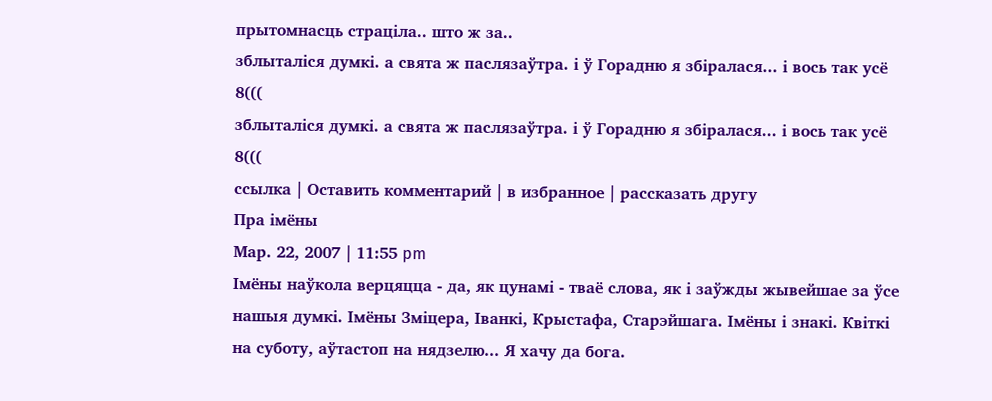прытомнасць страціла.. што ж за..
зблыталіся думкі. а свята ж паслязаўтра. і ў Горадню я збіралася... і вось так усё 8(((
зблыталіся думкі. а свята ж паслязаўтра. і ў Горадню я збіралася... і вось так усё 8(((
ссылка | Оставить комментарий | в избранное | рассказать другу
Пра імёны
Мар. 22, 2007 | 11:55 pm
Імёны наўкола верцяцца - да, як цунамі - тваё слова, як і заўжды жывейшае за ўсе нашыя думкі. Імёны Зміцера, Іванкі, Крыстафа, Старэйшага. Імёны і знакі. Квіткі на суботу, аўтастоп на нядзелю... Я хачу да бога.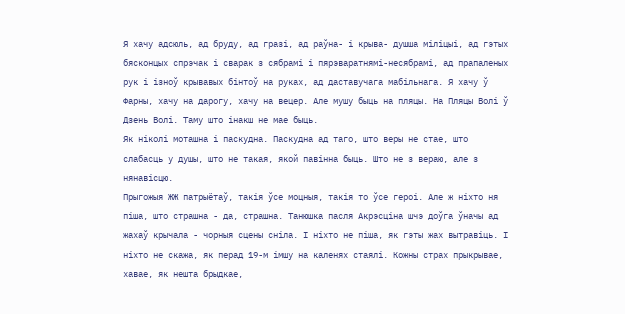Я хачу адсюль, ад бруду, ад гразі, ад раўна- і крыва- душша міліцыі, ад гэтых бясконцых спрэчак і сварак з сябрамі і пярэваратнямі-несябрамі, ад прапаленых рук і ізноў крывавых бінтоў на руках, ад даставучага мабільнага. Я хачу ў Фарны, хачу на дарогу, хачу на вецер. Але мушу быць на пляцы. На Пляцы Волі ў Дзень Волі. Таму што інакш не мае быць.
Як ніколі моташна і паскудна. Паскудна ад таго, што веры не стае, што слабасць у душы, што не такая, якой павінна быць. Што не з вераю, але з нянавісцю.
Прыгожыя ЖЖ патрыётаў, такія ўсе моцныя, такія то ўсе героі. Але ж ніхто ня піша, што страшна - да, страшна. Танюшка пасля Акрэсціна шчэ доўга ўначы ад жахаў крычала - чорныя сцены сніла. І ніхто не піша, як гэты жах вытравіць. І ніхто не скажа, як перад 19-м імшу на каленях стаялі. Кожны страх прыкрывае, хавае, як нешта брыдкае,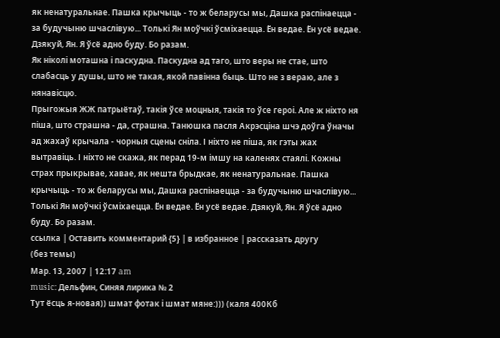як ненатуральнае. Пашка крычыць - то ж беларусы мы, Дашка распінаецца - за будучыню шчаслівую... Толькі Ян моўчкі ўсміхаецца. Ён ведае. Ён усё ведае. Дзякуй, Ян. Я ўсё адно буду. Бо разам.
Як ніколі моташна і паскудна. Паскудна ад таго, што веры не стае, што слабасць у душы, што не такая, якой павінна быць. Што не з вераю, але з нянавісцю.
Прыгожыя ЖЖ патрыётаў, такія ўсе моцныя, такія то ўсе героі. Але ж ніхто ня піша, што страшна - да, страшна. Танюшка пасля Акрэсціна шчэ доўга ўначы ад жахаў крычала - чорныя сцены сніла. І ніхто не піша, як гэты жах вытравіць. І ніхто не скажа, як перад 19-м імшу на каленях стаялі. Кожны страх прыкрывае, хавае, як нешта брыдкае, як ненатуральнае. Пашка крычыць - то ж беларусы мы, Дашка распінаецца - за будучыню шчаслівую... Толькі Ян моўчкі ўсміхаецца. Ён ведае. Ён усё ведае. Дзякуй, Ян. Я ўсё адно буду. Бо разам.
ссылка | Оставить комментарий {5} | в избранное | рассказать другу
(без темы)
Мар. 13, 2007 | 12:17 am
music: Дельфин, Синяя лирика № 2
Тут ёсць я-новая)) шмат фотак і шмат мяне:))) (каля 400Кб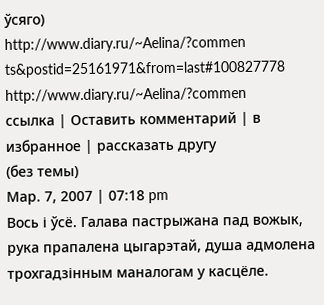ўсяго)
http://www.diary.ru/~Aelina/?commen ts&postid=25161971&from=last#100827778
http://www.diary.ru/~Aelina/?commen
ссылка | Оставить комментарий | в избранное | рассказать другу
(без темы)
Мар. 7, 2007 | 07:18 pm
Вось і ўсё. Галава пастрыжана пад вожык, рука прапалена цыгарэтай, душа адмолена трохгадзінным маналогам у касцёле.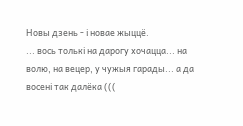Новы дзень - і новае жыццё.
... вось толькі на дарогу хочацца... на волю, на вецер, у чужыя гарады... а да восені так далёка (((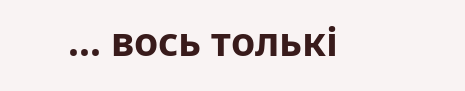... вось толькі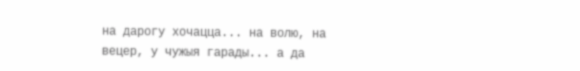на дарогу хочацца... на волю, на вецер, у чужыя гарады... а да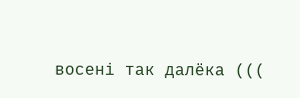восені так далёка (((